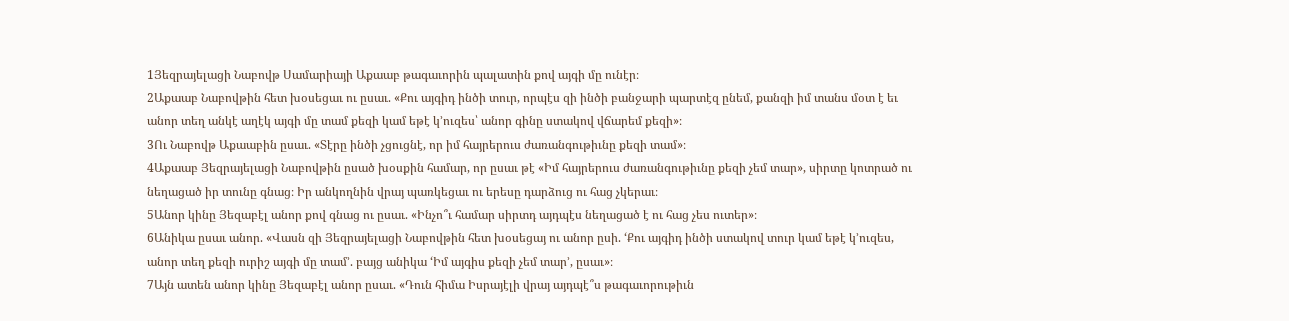1Յեզրայելացի Նաբովթ Սամարիայի Աքաաբ թագաւորին պալատին քով այգի մը ունէր։
2Աքաաբ Նաբովթին հետ խօսեցաւ ու ըսաւ. «Քու այգիդ ինծի տուր, որպէս զի ինծի բանջարի պարտէզ ընեմ, քանզի իմ տանս մօտ է եւ անոր տեղ անկէ աղէկ այգի մը տամ քեզի կամ եթէ կ’ուզես՝ անոր գինը ստակով վճարեմ քեզի»։
3Ու Նաբովթ Աքաաբին ըսաւ. «Տէրը ինծի չցուցնէ, որ իմ հայրերուս ժառանգութիւնը քեզի տամ»։
4Աքաաբ Յեզրայելացի Նաբովթին ըսած խօսքին համար, որ ըսաւ թէ «Իմ հայրերուս ժառանգութիւնը քեզի չեմ տար», սիրտը կոտրած ու նեղացած իր տունը գնաց։ Իր անկողնին վրայ պառկեցաւ ու երեսը դարձուց ու հաց չկերաւ։
5Անոր կինը Յեզաբէլ անոր քով գնաց ու ըսաւ. «Ինչո՞ւ համար սիրտդ այդպէս նեղացած է ու հաց չես ուտեր»։
6Անիկա ըսաւ անոր. «Վասն զի Յեզրայելացի Նաբովթին հետ խօսեցայ ու անոր ըսի. ‘Քու այգիդ ինծի ստակով տուր կամ եթէ կ’ուզես, անոր տեղ քեզի ուրիշ այգի մը տամ’. բայց անիկա ‘Իմ այգիս քեզի չեմ տար’, ըսաւ»։
7Այն ատեն անոր կինը Յեզաբէլ անոր ըսաւ. «Դուն հիմա Իսրայէլի վրայ այդպէ՞ս թագաւորութիւն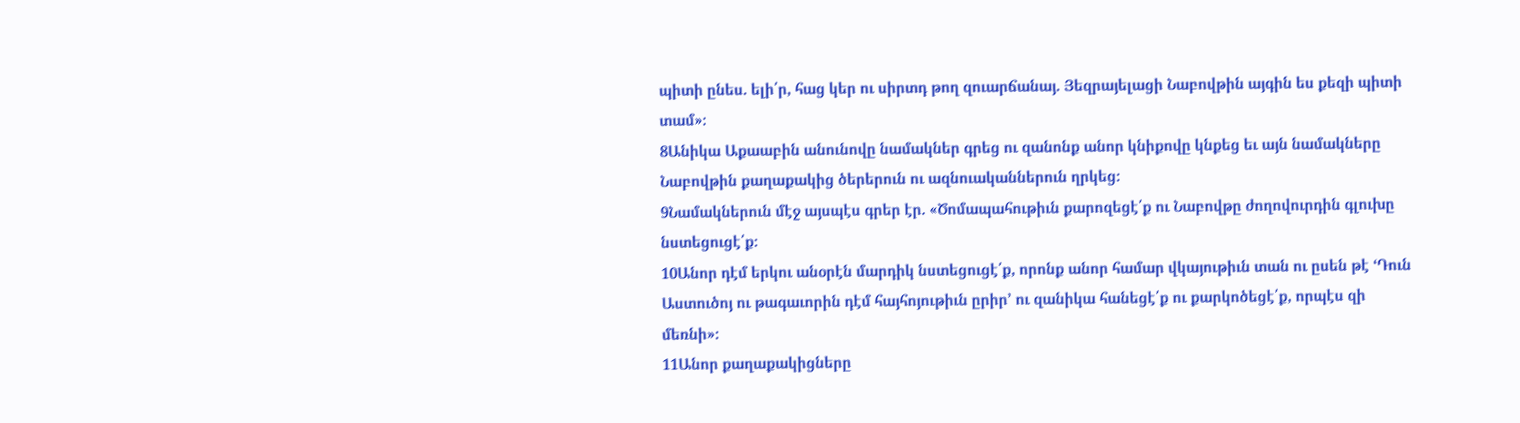պիտի ընես. ելի՛ր, հաց կեր ու սիրտդ թող զուարճանայ. Յեզրայելացի Նաբովթին այգին ես քեզի պիտի տամ»։
8Անիկա Աքաաբին անունովը նամակներ գրեց ու զանոնք անոր կնիքովը կնքեց եւ այն նամակները Նաբովթին քաղաքակից ծերերուն ու ազնուականներուն ղրկեց։
9Նամակներուն մէջ այսպէս գրեր էր. «Ծոմապահութիւն քարոզեցէ՛ք ու Նաբովթը ժողովուրդին գլուխը նստեցուցէ՛ք։
10Անոր դէմ երկու անօրէն մարդիկ նստեցուցէ՛ք, որոնք անոր համար վկայութիւն տան ու ըսեն թէ ‘Դուն Աստուծոյ ու թագաւորին դէմ հայհոյութիւն ըրիր’ ու զանիկա հանեցէ՛ք ու քարկոծեցէ՛ք, որպէս զի մեռնի»։
11Անոր քաղաքակիցները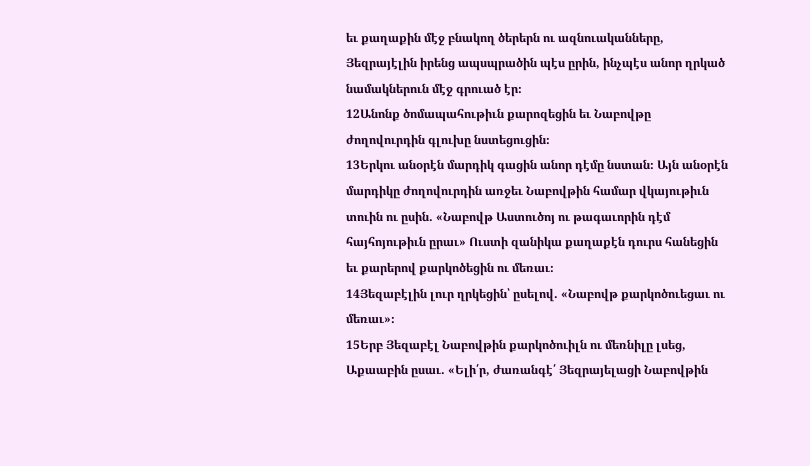եւ քաղաքին մէջ բնակող ծերերն ու ազնուականները, Յեզրայէլին իրենց ապսպրածին պէս ըրին, ինչպէս անոր ղրկած նամակներուն մէջ գրուած էր։
12Անոնք ծոմապահութիւն քարոզեցին եւ Նաբովթը ժողովուրդին գլուխը նստեցուցին։
13Երկու անօրէն մարդիկ գացին անոր դէմը նստան։ Այն անօրէն մարդիկը ժողովուրդին առջեւ Նաբովթին համար վկայութիւն տուին ու ըսին. «Նաբովթ Աստուծոյ ու թագաւորին դէմ հայհոյութիւն ըրաւ» Ուստի զանիկա քաղաքէն դուրս հանեցին եւ քարերով քարկոծեցին ու մեռաւ։
14Յեզաբէլին լուր ղրկեցին՝ ըսելով. «Նաբովթ քարկոծուեցաւ ու մեռաւ»։
15Երբ Յեզաբէլ Նաբովթին քարկոծուիլն ու մեռնիլը լսեց, Աքաաբին ըսաւ. «Ելի՛ր, ժառանգէ՛ Յեզրայելացի Նաբովթին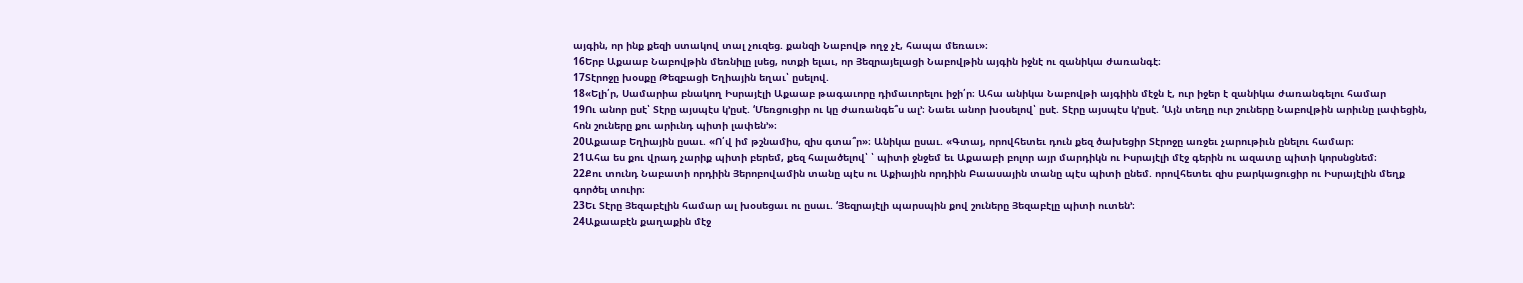այգին, որ ինք քեզի ստակով տալ չուզեց. քանզի Նաբովթ ողջ չէ, հապա մեռաւ»։
16Երբ Աքաաբ Նաբովթին մեռնիլը լսեց, ոտքի ելաւ, որ Յեզրայելացի Նաբովթին այգին իջնէ ու զանիկա ժառանգէ։
17Տէրոջը խօսքը Թեզբացի Եղիային եղաւ՝ ըսելով.
18«Ելի՛ր, Սամարիա բնակող Իսրայէլի Աքաաբ թագաւորը դիմաւորելու իջի՛ր։ Ահա անիկա Նաբովթի այգիին մէջն է, ուր իջեր է զանիկա ժառանգելու համար
19Ու անոր ըսէ՝ Տէրը այսպէս կ’ըսէ. ‘Մեռցուցիր ու կը ժառանգե՞ս ալ’։ Նաեւ անոր խօսելով՝ ըսէ. Տէրը այսպէս կ’ըսէ. ‘Այն տեղը ուր շուները Նաբովթին արիւնը լափեցին, հոն շուները քու արիւնդ պիտի լափեն’»։
20Աքաաբ Եղիային ըսաւ. «Ո՛վ իմ թշնամիս, զիս գտա՞ր»։ Անիկա ըսաւ. «Գտայ, որովհետեւ դուն քեզ ծախեցիր Տէրոջը առջեւ չարութիւն ընելու համար։
21Ահա ես քու վրադ չարիք պիտի բերեմ, քեզ հալածելով՝ ՝ պիտի ջնջեմ եւ Աքաաբի բոլոր այր մարդիկն ու Իսրայէլի մէջ գերին ու ազատը պիտի կորսնցնեմ։
22Քու տունդ Նաբատի որդիին Յերոբովամին տանը պէս ու Աքիային որդիին Բաասային տանը պէս պիտի ընեմ. որովհետեւ զիս բարկացուցիր ու Իսրայէլին մեղք գործել տուիր։
23Եւ Տէրը Յեզաբէլին համար ալ խօսեցաւ ու ըսաւ. ‘Յեզրայէլի պարսպին քով շուները Յեզաբէլը պիտի ուտեն’։
24Աքաաբէն քաղաքին մէջ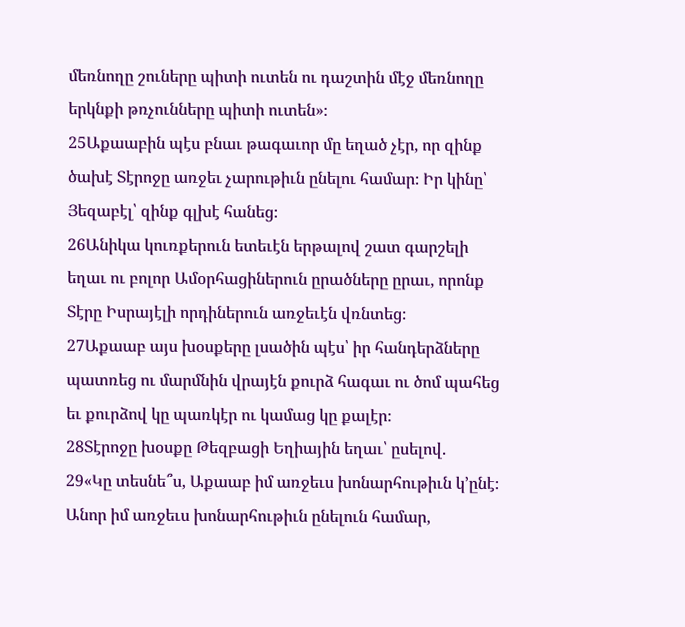մեռնողը շուները պիտի ուտեն ու դաշտին մէջ մեռնողը երկնքի թռչունները պիտի ուտեն»։
25Աքաաբին պէս բնաւ թագաւոր մը եղած չէր, որ զինք ծախէ Տէրոջը առջեւ չարութիւն ընելու համար։ Իր կինը՝ Յեզաբէլ՝ զինք գլխէ հանեց։
26Անիկա կուռքերուն ետեւէն երթալով շատ գարշելի եղաւ ու բոլոր Ամօրհացիներուն ըրածները ըրաւ, որոնք Տէրը Իսրայէլի որդիներուն առջեւէն վռնտեց։
27Աքաաբ այս խօսքերը լսածին պէս՝ իր հանդերձները պատռեց ու մարմնին վրայէն քուրձ հագաւ ու ծոմ պահեց եւ քուրձով կը պառկէր ու կամաց կը քալէր։
28Տէրոջը խօսքը Թեզբացի Եղիային եղաւ՝ ըսելով.
29«Կը տեսնե՞ս, Աքաաբ իմ առջեւս խոնարհութիւն կ’ընէ։ Անոր իմ առջեւս խոնարհութիւն ընելուն համար,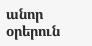անոր օրերուն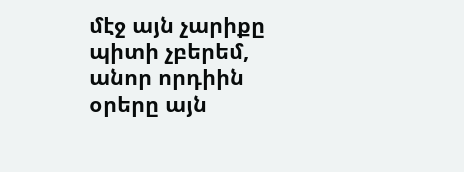մէջ այն չարիքը պիտի չբերեմ, անոր որդիին օրերը այն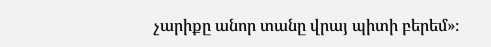չարիքը անոր տանը վրայ պիտի բերեմ»։